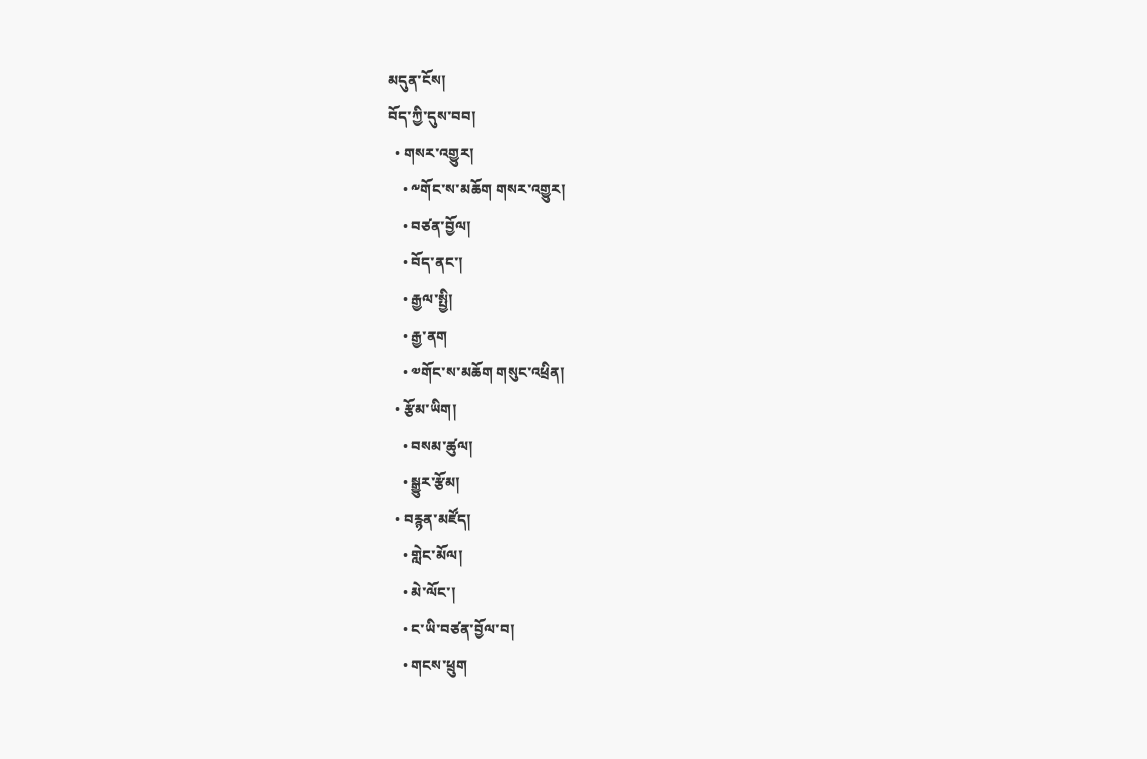མདུན་ངོས།
བོད་ཀྱི་དུས་བབ།
  • གསར་འགྱུར།
    • ༸གོང་ས་མཆོག གསར་འགྱུར།
    • བཙན་བྱོལ།
    • བོད་ནང་།
    • རྒྱལ་སྤྱི།
    • རྒྱ་ནག
    • ༧གོང་ས་མཆོག གསུང་འཕྲིན།
  • རྩོམ་ཡིག།
    • བསམ་ཚུལ།
    • སྒྱུར་རྩོམ།
  • བརྙན་མཛོད།
    • གླེང་མོལ།
    • མེ་ལོང་།
    • ང་ཡི་བཙན་བྱོལ་བ།
    • གངས་ཕྲུག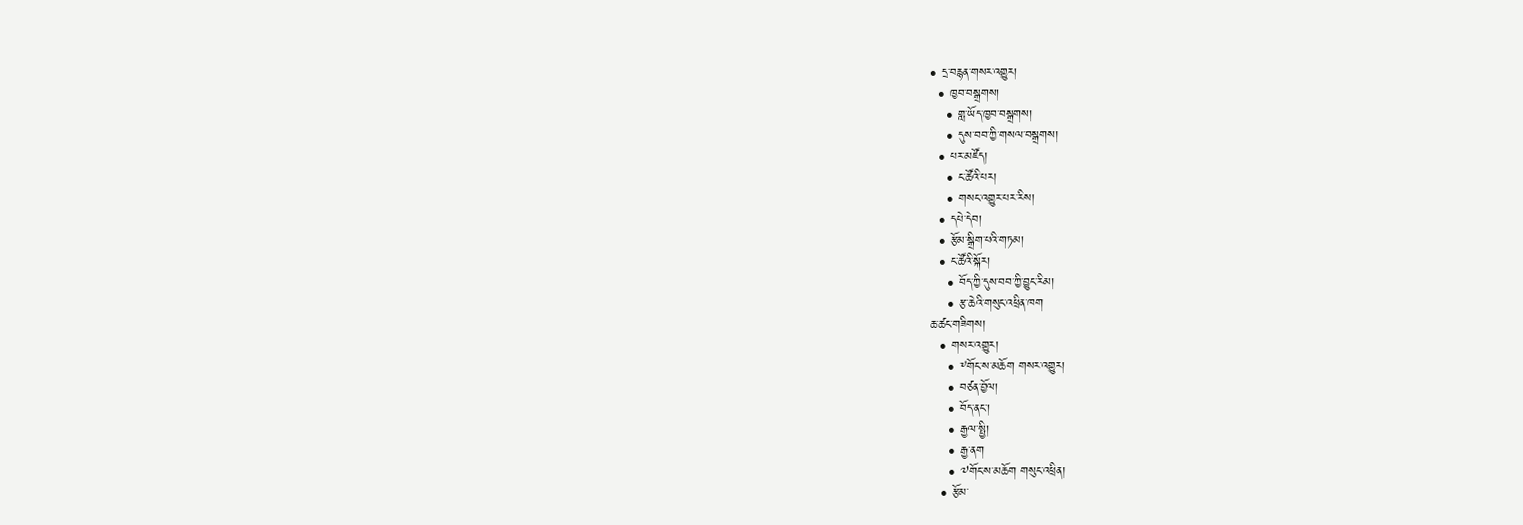• དྲ་བརྙན་གསར་འགྱུར།
  • ཁྱབ་བསྒྲགས།
    • གླ་ཡོད་ཁྱབ་བསྒྲགས།
    • དུས་བབ་ཀྱི་གསལ་བསྒྲགས།
  • པར་མཛོད།
    • ང་ཚོའི་པར།
    • གསང་འགྱུར་པར་རིས།
  • དཔེ་དེབ།
  • རྩོམ་སྒྲིག་པའི་གཏམ།
  • ང་ཚོའི་སྐོར།
    • བོད་ཀྱི་དུས་བབ་ཀྱི་བྱུང་རིམ།
    • རྩ་ཆེའི་གསུང་འཕྲིན་ཁག
ཆ་ཚང་གཟིགས།
  • གསར་འགྱུར།
    • ༸གོང་ས་མཆོག གསར་འགྱུར།
    • བཙན་བྱོལ།
    • བོད་ནང་།
    • རྒྱལ་སྤྱི།
    • རྒྱ་ནག
    • ༧གོང་ས་མཆོག གསུང་འཕྲིན།
  • རྩོམ་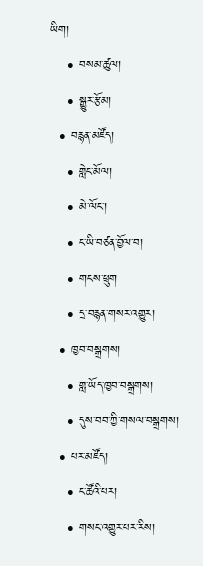ཡིག།
    • བསམ་ཚུལ།
    • སྒྱུར་རྩོམ།
  • བརྙན་མཛོད།
    • གླེང་མོལ།
    • མེ་ལོང་།
    • ང་ཡི་བཙན་བྱོལ་བ།
    • གངས་ཕྲུག
    • དྲ་བརྙན་གསར་འགྱུར།
  • ཁྱབ་བསྒྲགས།
    • གླ་ཡོད་ཁྱབ་བསྒྲགས།
    • དུས་བབ་ཀྱི་གསལ་བསྒྲགས།
  • པར་མཛོད།
    • ང་ཚོའི་པར།
    • གསང་འགྱུར་པར་རིས།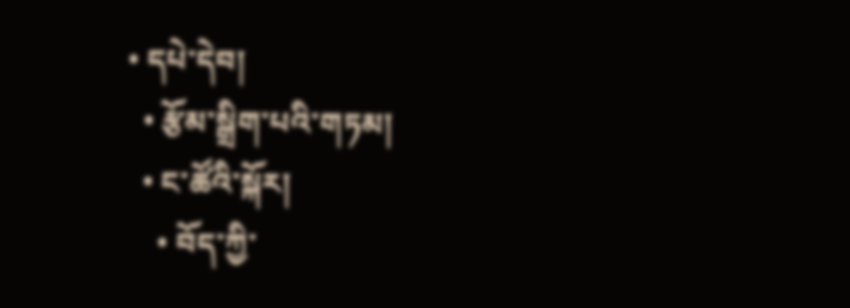• དཔེ་དེབ།
  • རྩོམ་སྒྲིག་པའི་གཏམ།
  • ང་ཚོའི་སྐོར།
    • བོད་ཀྱི་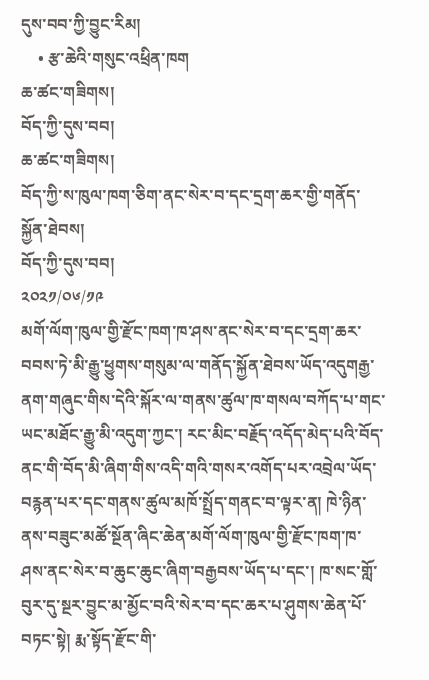དུས་བབ་ཀྱི་བྱུང་རིམ།
    • རྩ་ཆེའི་གསུང་འཕྲིན་ཁག
ཆ་ཚང་གཟིགས།
བོད་ཀྱི་དུས་བབ།
ཆ་ཚང་གཟིགས།
བོད་ཀྱི་ས་ཁུལ་ཁག་ཅིག་ནང་སེར་བ་དང་དྲག་ཆར་གྱི་གནོད་སྐྱོན་ཐེབས།
བོད་ཀྱི་དུས་བབ།
༢༠༢༡/༠༦/༡༩
མགོ་ལོག་ཁུལ་གྱི་རྫོང་ཁག་ཁ་ཤས་ནང་སེར་བ་དང་དྲག་ཆར་བབས་ཏེ་མི་རྒྱུ་ཕྱུགས་གསུམ་ལ་གནོད་སྐྱོན་ཐེབས་ཡོད་འདུགརྒྱ་ནག་གཞུང་གིས་དེའི་སྐོར་ལ་གནས་ཚུལ་ཁ་གསལ་བཀོད་པ་གང་ཡང་མཐོང་རྒྱུ་མི་འདུག་ཀྱང་། རང་མིང་བརྗོད་འདོད་མེད་པའི་བོད་ནང་གི་བོད་མི་ཞིག་གིས་འདི་གའི་གསར་འགོད་པར་འབྲེལ་ཡོད་བརྙན་པར་དང་གནས་ཚུལ་མཁོ་སྤྲོད་གནང་བ་ལྟར་ན། ཁེ་ཉིན་ནས་བཟུང་མཚོ་སྔོན་ཞིང་ཆེན་མགོ་ལོག་ཁུལ་གྱི་རྫོང་ཁག་ཁ་ཤས་ནང་སེར་བ་ཆུང་ཆུང་ཞིག་བརྒྱབས་ཡོད་པ་དང་། ཁ་སང་གློ་བུར་དུ་སྔར་བྱུང་མ་མྱོང་བའི་སེར་བ་དང་ཆར་པ་ཤུགས་ཆེན་པོ་བཏང་སྟེ། རྨ་སྟོད་རྫོང་གི་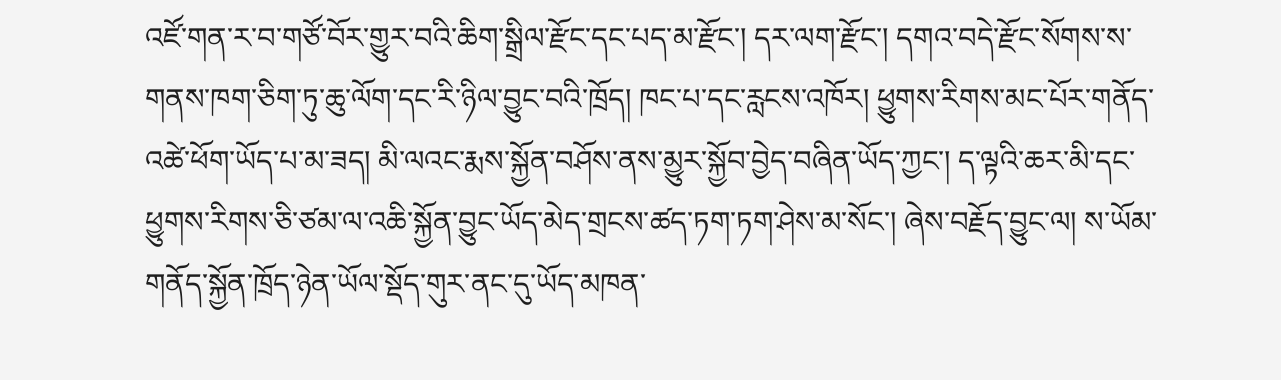འཛོ་གན་ར་བ་གཙོ་བོར་གྱུར་བའི་ཆིག་སྒྲིལ་རྫོང་དང་པད་མ་རྫོང་། དར་ལག་རྫོང་། དགའ་བདེ་རྫོང་སོགས་ས་གནས་ཁག་ཅིག་ཏུ་ཆུ་ལོག་དང་རི་ཉིལ་བྱུང་བའི་ཁྲོད། ཁང་པ་དང་རླངས་འཁོར། ཕྱུགས་རིགས་མང་པོར་གནོད་འཚེ་ཕོག་ཡོད་པ་མ་ཟད། མི་ལའང་རྨས་སྐྱོན་བཤོས་ནས་མྱུར་སྐྱོབ་བྱེད་བཞིན་ཡོད་ཀྱང་། ད་ལྟའི་ཆར་མི་དང་ཕྱུགས་རིགས་ཅི་ཙམ་ལ་འཆི་སྐྱོན་བྱུང་ཡོད་མེད་གྲངས་ཚད་ཏག་ཏག་ཤེས་མ་སོང་། ཞེས་བརྗོད་བྱུང་ལ། ས་ཡོམ་གནོད་སྐྱོན་ཁྲོད་ཉེན་ཡོལ་སྡོད་གུར་ནང་དུ་ཡོད་མཁན་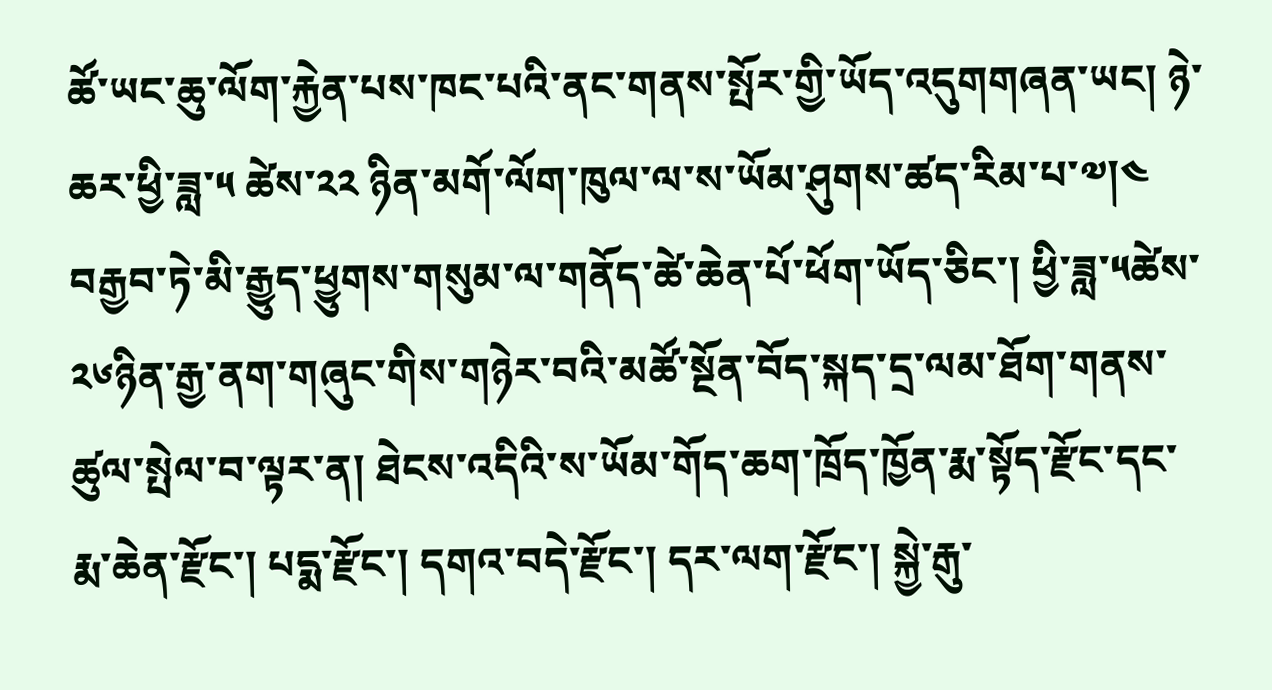ཚོ་ཡང་ཆུ་ལོག་རྐྱེན་པས་ཁང་པའི་ནང་གནས་སྤོར་གྱི་ཡོད་འདུགགཞན་ཡང། ཉེ་ཆར་ཕྱི་ཟླ་༥ ཚེས་༢༢ ཉིན་མགོ་ལོག་ཁུལ་ལ་ས་ཡོམ་ཤུགས་ཚད་རིམ་པ་༧།༤ བརྒྱབ་ཏེ་མི་རྒྱུད་ཕྱུགས་གསུམ་ལ་གནོད་ཚེ་ཆེན་པོ་ཕོག་ཡོད་ཅིང་། ཕྱི་ཟླ་༥ཚེས་༢༦ཉིན་རྒྱ་ནག་གཞུང་གིས་གཉེར་བའི་མཚོ་སྔོན་བོད་སྐད་དྲ་ལམ་ཐོག་གནས་ཚུལ་སྤེལ་བ་ལྟར་ན། ཐེངས་འདིའི་ས་ཡོམ་གོད་ཆག་ཁྲོད་ཁྱོན་རྨ་སྟོད་རྫོང་དང་རྨ་ཆེན་རྫོང་། པདྨ་རྫོང་། དགའ་བདེ་རྫོང་། དར་ལག་རྫོང་། སྐྱེ་རྒུ་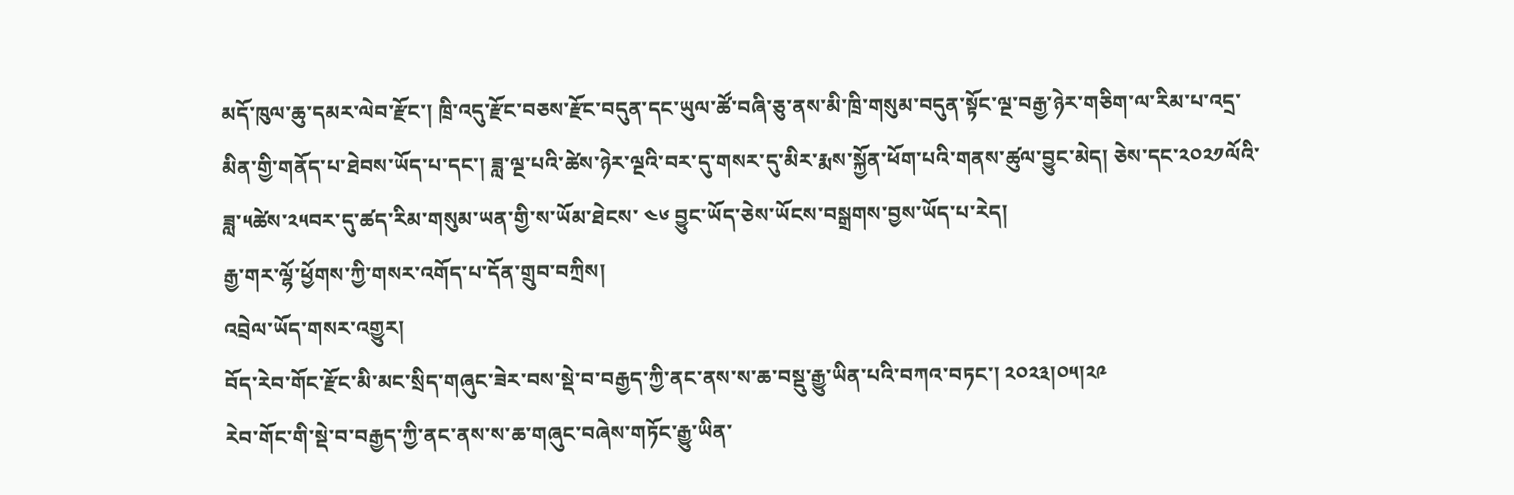མདོ་ཁུལ་ཆུ་དམར་ལེབ་རྫོང་། ཁྲི་འདུ་རྫོང་བཅས་རྫོང་བདུན་དང་ཡུལ་ཚོ་བཞི་ཅུ་ནས་མི་ཁྲི་གསུམ་བདུན་སྟོང་ལྔ་བརྒྱ་ཉེར་གཅིག་ལ་རིམ་པ་འདྲ་མིན་གྱི་གནོད་པ་ཐེབས་ཡོད་པ་དང་། ཟླ་ལྔ་པའི་ཚེས་ཉེར་ལྔའི་བར་དུ་གསར་དུ་མིར་རྨས་སྐྱོན་ཕོག་པའི་གནས་ཚུལ་བྱུང་མེད། ཅེས་དང་༢༠༢༡ལོའི་ཟླ་༥ཚེས་༢༥བར་དུ་ཚད་རིམ་གསུམ་ཡན་གྱི་ས་ཡོམ་ཐེངས་ ༤༦ བྱུང་ཡོད་ཅེས་ཡོངས་བསྒྲགས་བྱས་ཡོད་པ་རེད།
རྒྱ་གར་ལྷོ་ཕྱོགས་ཀྱི་གསར་འགོད་པ་དོན་གྲུབ་བཀྲིས།
འབྲེལ་ཡོད་གསར་འགྱུར།
བོད་རེབ་གོང་རྫོང་མི་མང་སྲིད་གཞུང་ཟེར་བས་སྡེ་བ་བརྒྱད་ཀྱི་ནང་ནས་ས་ཆ་བསྡུ་རྒྱུ་ཡིན་པའི་བཀའ་བཏང་། ༢༠༢༣།༠༥།༢༩
རེབ་གོང་གི་སྡེ་བ་བརྒྱད་ཀྱི་ནང་ནས་ས་ཆ་གཞུང་བཞེས་གཏོང་རྒྱུ་ཡིན་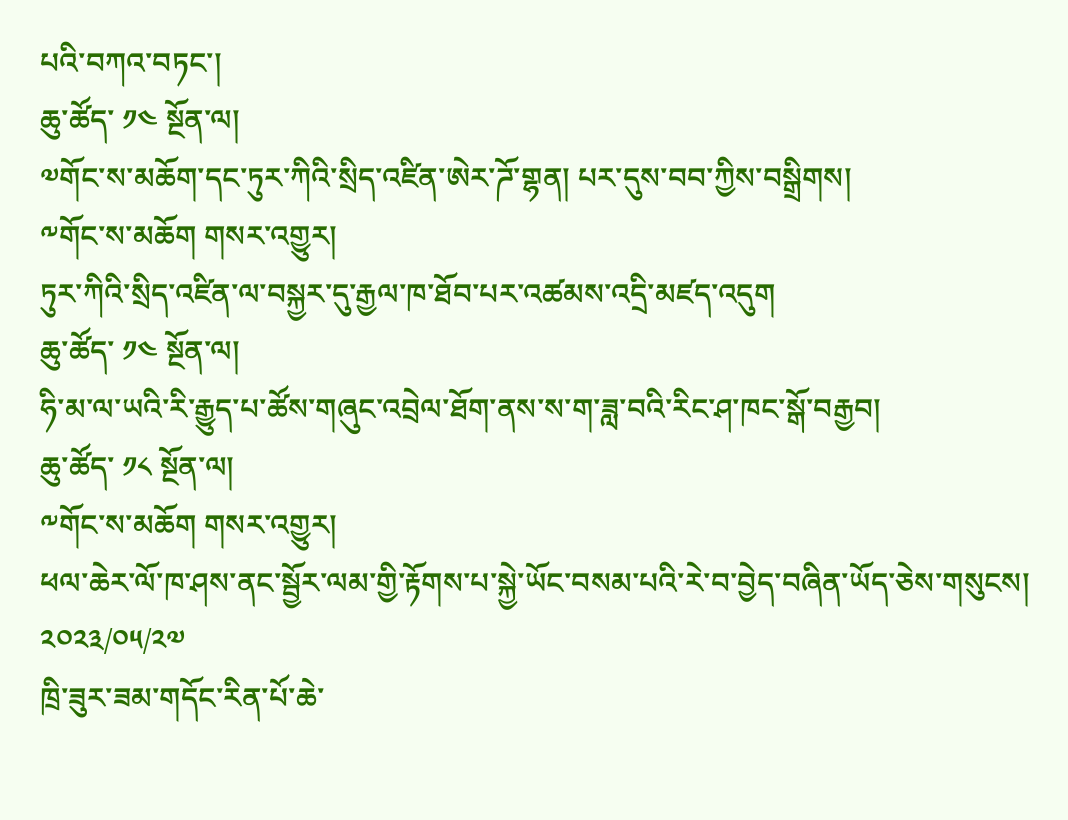པའི་བཀའ་བཏང་།
ཆུ་ཚོད་ ༡༤ སྔོན་ལ།
༧གོང་ས་མཆོག་དང་ཏུར་ཀིའི་སྲིད་འཛིན་ཨེར་ཌོ་གྷན། པར་དུས་བབ་ཀྱིས་བསྒྲིགས།
༸གོང་ས་མཆོག གསར་འགྱུར།
ཏུར་ཀིའི་སྲིད་འཛིན་ལ་བསྐྱར་དུ་རྒྱལ་ཁ་ཐོབ་པར་འཚམས་འདྲི་མཛད་འདུག
ཆུ་ཚོད་ ༡༤ སྔོན་ལ།
ཧི་མ་ལ་ཡའི་རི་རྒྱུད་པ་ཚོས་གཞུང་འབྲེལ་ཐོག་ནས་ས་ག་ཟླ་བའི་རིང་ཤ་ཁང་སྒོ་བརྒྱབ།
ཆུ་ཚོད་ ༡༨ སྔོན་ལ།
༸གོང་ས་མཆོག གསར་འགྱུར།
ཕལ་ཆེར་ལོ་ཁ་ཤས་ནང་སྦྱོར་ལམ་གྱི་རྟོགས་པ་སྐྱེ་ཡོང་བསམ་པའི་རེ་བ་བྱེད་བཞིན་ཡོད་ཅེས་གསུངས།
༢༠༢༣/༠༥/༢༧
ཁྲི་ཟུར་ཟམ་གདོང་རིན་པོ་ཆེ་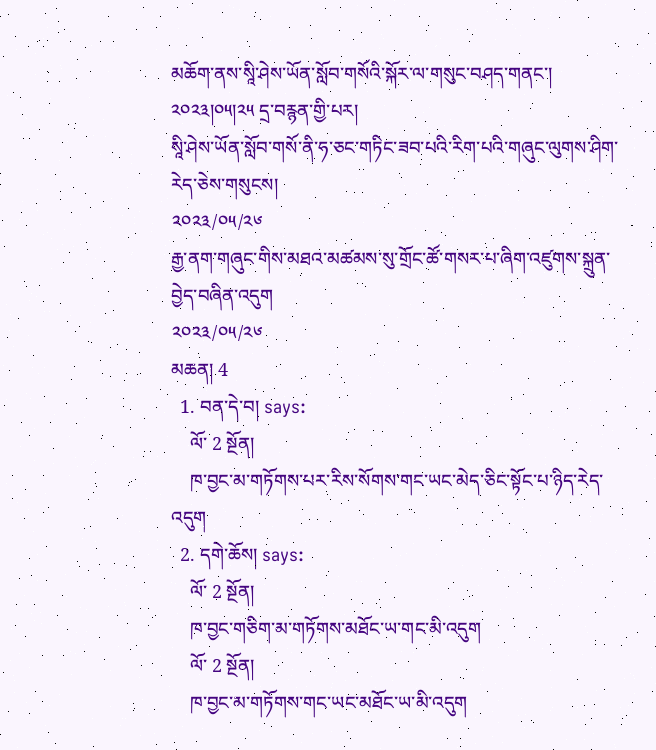མཆོག་ནས་སཱི་ཤེས་ཡོན་སློབ་གསོའི་སྐོར་ལ་གསུང་བཤད་གནང་། ༢༠༢༣།༠༥།༢༥ དྲ་བརྙན་གྱི་པར།
སཱི་ཤེས་ཡོན་སློབ་གསོ་ནི་ཧ་ཅང་གཏིང་ཟབ་པའི་རིག་པའི་གཞུང་ལུགས་ཤིག་རེད་ཅེས་གསུངས།
༢༠༢༣/༠༥/༢༦
རྒྱ་ནག་གཞུང་གིས་མཐའ་མཚམས་སུ་གྲོང་ཚོ་གསར་པ་ཞིག་འཛུགས་སྐྲུན་བྱེད་བཞིན་འདུག
༢༠༢༣/༠༥/༢༦
མཆན། 4
  1. བན་དེ་བ། says:
    ལོ་ 2 སྔོན།
    ཁ་བྱང་མ་གཏོགས་པར་རིས་སོགས་གང་ཡང་མེད་ཅིང་སྟོང་པ་ཉིད་རེད་འདུག
  2. དགེ་ཆོས། says:
    ལོ་ 2 སྔོན།
    ཁ་བྱང་གཅིག་མ་གཏོགས་མཐོང་ཡ་གང་མི་འདུག
    ལོ་ 2 སྔོན།
    ཁ་བྱང་མ་གཏོགས་གང་ཡང་མཐོང་ཡ་མི་འདུག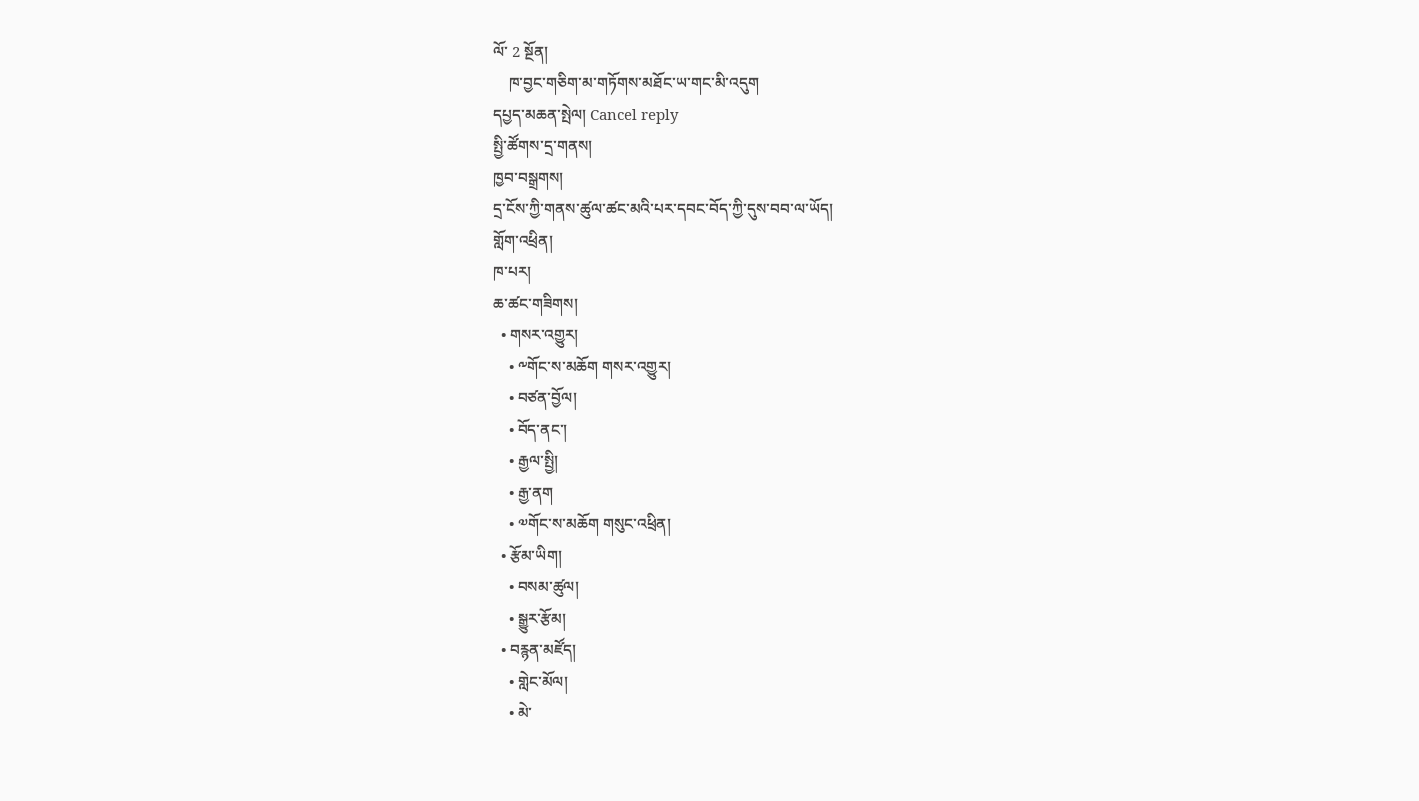ལོ་ 2 སྔོན།
    ཁ་བྱང་གཅིག་མ་གཏོགས་མཐོང་ཡ་གང་མི་འདུག
དཔྱད་མཆན་སྤེལ། Cancel reply
སྤྱི་ཚོགས་དྲ་གནས།
ཁྱབ་བསྒྲགས།
དྲ་ངོས་ཀྱི་གནས་ཚུལ་ཚང་མའི་པར་དབང་བོད་ཀྱི་དུས་བབ་ལ་ཡོད།
གློག་འཕྲིན།
ཁ་པར།
ཆ་ཚང་གཟིགས།
  • གསར་འགྱུར།
    • ༸གོང་ས་མཆོག གསར་འགྱུར།
    • བཙན་བྱོལ།
    • བོད་ནང་།
    • རྒྱལ་སྤྱི།
    • རྒྱ་ནག
    • ༧གོང་ས་མཆོག གསུང་འཕྲིན།
  • རྩོམ་ཡིག།
    • བསམ་ཚུལ།
    • སྒྱུར་རྩོམ།
  • བརྙན་མཛོད།
    • གླེང་མོལ།
    • མེ་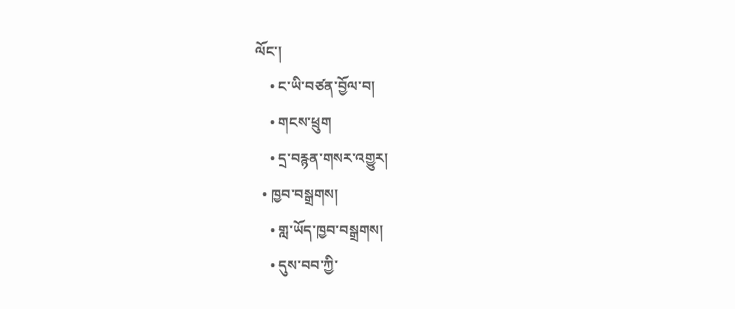ལོང་།
    • ང་ཡི་བཙན་བྱོལ་བ།
    • གངས་ཕྲུག
    • དྲ་བརྙན་གསར་འགྱུར།
  • ཁྱབ་བསྒྲགས།
    • གླ་ཡོད་ཁྱབ་བསྒྲགས།
    • དུས་བབ་ཀྱི་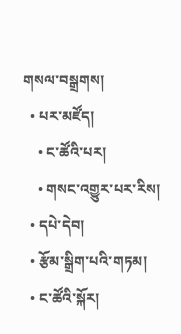གསལ་བསྒྲགས།
  • པར་མཛོད།
    • ང་ཚོའི་པར།
    • གསང་འགྱུར་པར་རིས།
  • དཔེ་དེབ།
  • རྩོམ་སྒྲིག་པའི་གཏམ།
  • ང་ཚོའི་སྐོར།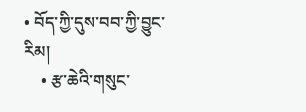• བོད་ཀྱི་དུས་བབ་ཀྱི་བྱུང་རིམ།
    • རྩ་ཆེའི་གསུང་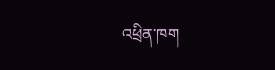འཕྲིན་ཁག